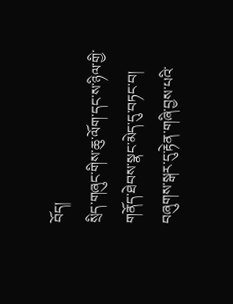བོད།
སྲིད་གཞུང་གིས་ཆུ་ལོག་དང་ས་ཉིལ་གྱི་གནོད་ཐེབས་སྣང་མེད་དུ་བཏང་བ།
བཞུགས་སྒར་དུ་རྟེན་གཞི་བྱས་པའི་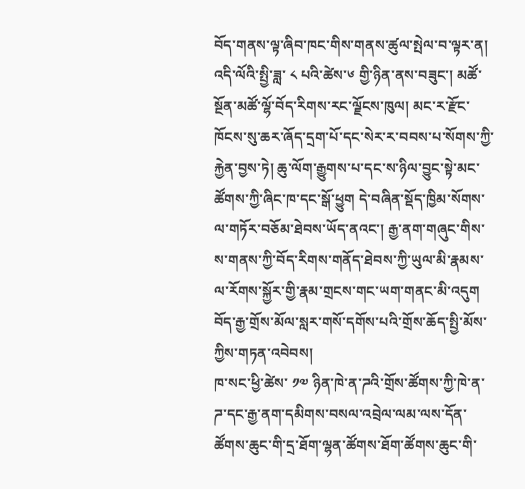བོད་གནས་ལྟ་ཞིབ་ཁང་གིས་གནས་ཚུལ་སྤེལ་བ་ལྟར་ན། འདི་ལོའི་སྤྱི་ཟླ་ ༨ པའི་ཚེས་༦ གྱི་ཉིན་ནས་བཟུང་། མཚོ་སྔོན་མཚོ་ལྷོ་བོད་རིགས་རང་ལྗོངས་ཁུལ། མང་ར་རྫོང་ཁོངས་སུ་ཆར་ཞོད་དྲག་པོ་དང་སེར་ར་བབས་པ་སོགས་ཀྱི་རྐྱེན་བྱས་ཏེ། ཆུ་ལོག་རྒྱུགས་པ་དང་ས་ཉིལ་བྱུང་སྟེ་མང་ཚོགས་ཀྱི་ཞིང་ཁ་དང་སྒོ་ཕྱུག དེ་བཞིན་སྡོད་ཁྱིམ་སོགས་ལ་གཏོར་བཅོམ་ཐེབས་ཡོད་ནའང་། རྒྱ་ནག་གཞུང་གིས་ས་གནས་ཀྱི་བོད་རིགས་གནོད་ཐེབས་ཀྱི་ཡུལ་མི་རྣམས་ལ་རོགས་སྐྱོར་གྱི་རྣམ་གྲངས་གང་ཡག་གནང་མི་འདུག
བོད་རྒྱ་གྲོས་མོལ་སླར་གསོ་དགོས་པའི་གྲོས་ཆོད་སྤྱི་མོས་ཀྱིས་གཏན་འབེབས།
ཁ་སང་ཕྱི་ཚེས་ ༡༧ ཉིན་ཁེ་ན་ཌའི་གྲོས་ཚོགས་ཀྱི་ཁེ་ན་ཌ་དང་རྒྱ་ནག་དམིགས་བསལ་འབྲེལ་ལམ་ལས་དོན་ཚོགས་ཆུང་གི་དྲ་ཐོག་ལྷན་ཚོགས་ཐོག་ཚོགས་ཆུང་གི་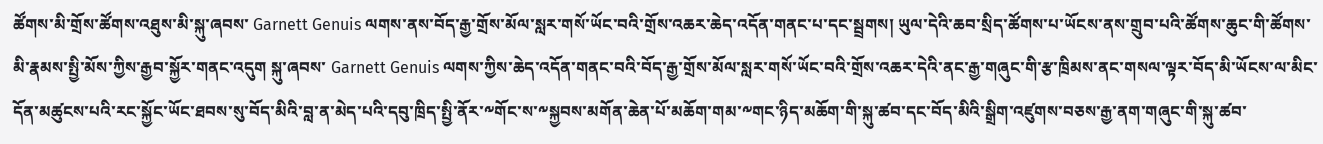ཚོགས་མི་གྲོས་ཚོགས་འཐུས་མི་སྐུ་ཞབས་ Garnett Genuis ལགས་ནས་བོད་རྒྱ་གྲོས་མོལ་སླར་གསོ་ཡོང་བའི་གྲོས་འཆར་ཆེད་འདོན་གནང་པ་དང་སྦྲགས། ཡུལ་དེའི་ཆབ་སྲིད་ཚོགས་པ་ཡོངས་ནས་གྲུབ་པའི་ཚོགས་ཆུང་གི་ཚོགས་མི་རྣམས་སྤྱི་མོས་ཀྱིས་རྒྱབ་སྐྱོར་གནང་འདུག སྐུ་ཞབས་ Garnett Genuis ལགས་ཀྱིས་ཆེད་འདོན་གནང་བའི་བོད་རྒྱ་གྲོས་མོལ་སླར་གསོ་ཡོང་བའི་གྲོས་འཆར་དེའི་ནང་རྒྱ་གཞུང་གི་རྩ་ཁྲིམས་ནང་གསལ་ལྟར་བོད་མི་ཡོངས་ལ་མིང་དོན་མཚུངས་པའི་རང་སྐྱོང་ཡོང་ཐབས་སུ་བོད་མིའི་བླ་ན་མེད་པའི་དབུ་ཁྲིད་སྤྱི་ནོར་༸གོང་ས་༸སྐྱབས་མགོན་ཆེན་པོ་མཆོག་གམ་༸གང་ཉིད་མཆོག་གི་སྐུ་ཚབ་དང་བོད་མིའི་སྒྲིག་འཛུགས་བཅས་རྒྱ་ནག་གཞུང་གི་སྐུ་ཚབ་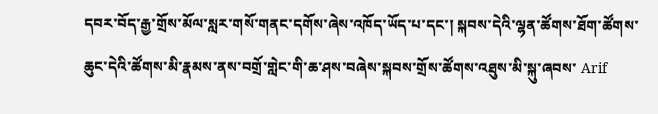དབར་བོད་རྒྱ་གྲོས་མོལ་སླར་གསོ་གནང་དགོས་ཞེས་འཁོད་ཡོད་པ་དང་། སྐབས་དེའི་ལྷན་ཚོགས་ཐོག་ཚོགས་ཆུང་དེའི་ཚོགས་མི་རྣམས་ནས་བགྲོ་གླེང་གི་ཆ་ཤས་བཞེས་སྐབས་གྲོས་ཚོགས་འཐུས་མི་སྐུ་ཞབས་ Arif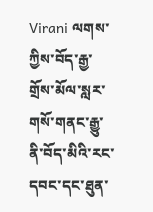Virani ལགས་ཀྱིས་བོད་རྒྱ་གྲོས་མོལ་སླར་གསོ་གནང་རྒྱུ་ནི་བོད་མིའི་རང་དབང་དང་ཐུན་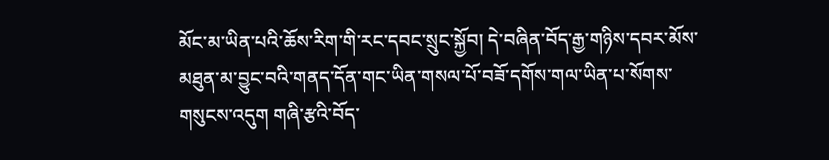མོང་མ་ཡིན་པའི་ཆོས་རིག་གི་རང་དབང་སྲུང་སྐྱོབ། དེ་བཞིན་བོད་རྒྱ་གཉིས་དབར་མོས་མཐུན་མ་བྱུང་བའི་གནད་དོན་གང་ཡིན་གསལ་པོ་བཟོ་དགོས་གལ་ཡིན་པ་སོགས་གསུངས་འདུག གཞི་རྩའི་བོད་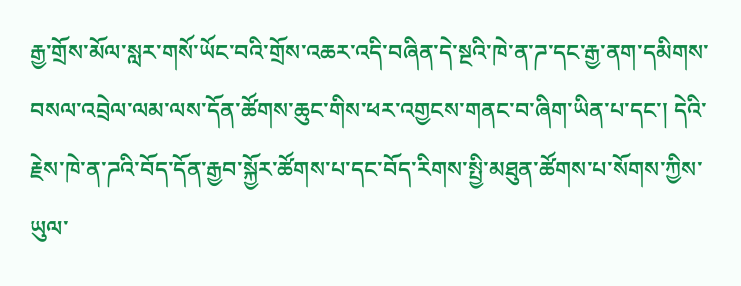རྒྱ་གྲོས་མོལ་སླར་གསོ་ཡོང་བའི་གྲོས་འཆར་འདི་བཞིན་དེ་སྔའི་ཁེ་ན་ཌ་དང་རྒྱ་ནག་དམིགས་བསལ་འབྲེལ་ལམ་ལས་དོན་ཚོགས་ཆུང་གིས་ཕར་འགྱངས་གནང་བ་ཞིག་ཡིན་པ་དང་། དེའི་རྗེས་ཁེ་ན་ཌའི་བོད་དོན་རྒྱབ་སྐྱོར་ཚོགས་པ་དང་བོད་རིགས་སྤྱི་མཐུན་ཚོགས་པ་སོགས་ཀྱིས་ཡུལ་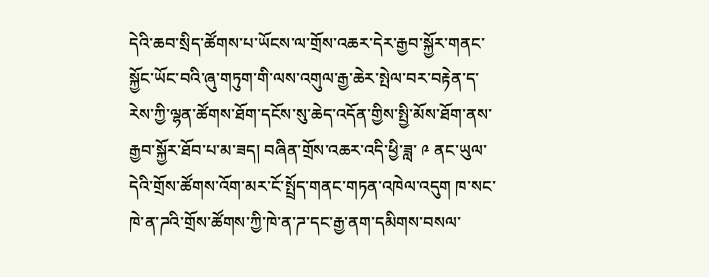དེའི་ཆབ་སྲིད་ཚོགས་པ་ཡོངས་ལ་གྲོས་འཆར་དེར་རྒྱབ་སྐྱོར་གནང་སྐྱོང་ཡོང་བའི་ཞུ་གཏུག་གི་ལས་འགུལ་རྒྱ་ཆེར་སྤེལ་བར་བརྟེན་ད་རེས་ཀྱི་ལྷན་ཚོགས་ཐོག་དངོས་སུ་ཆེད་འདོན་གྱིས་སྤྱི་མོས་ཐོག་ནས་རྒྱབ་སྐྱོར་ཐོབ་པ་མ་ཟད། བཞིན་གྲོས་འཆར་འདི་ཕྱི་ཟླ་ ༩ ནང་ཡུལ་དེའི་གྲོས་ཚོགས་འོག་མར་ངོ་སྤྲོད་གནང་གཏན་འཁེལ་འདུག ཁ་སང་ཁེ་ན་ཌའི་གྲོས་ཚོགས་ཀྱི་ཁེ་ན་ཌ་དང་རྒྱ་ནག་དམིགས་བསལ་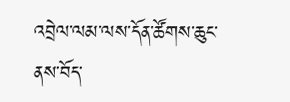འབྲེལ་ལམ་ལས་དོན་ཚོགས་ཆུང་ནས་བོད་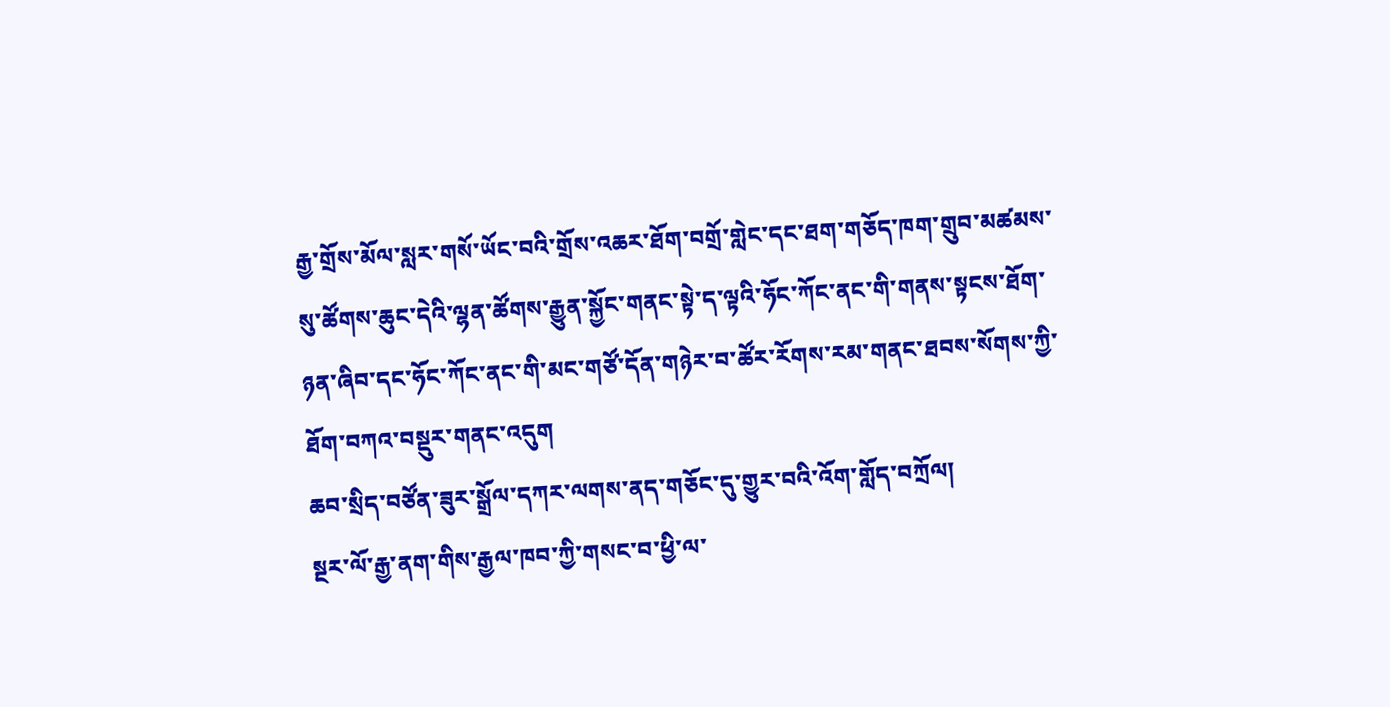རྒྱ་གྲོས་མོལ་སླར་གསོ་ཡོང་བའི་གྲོས་འཆར་ཐོག་བགྲོ་གླེང་དང་ཐག་གཅོད་ཁག་གྲུབ་མཚམས་སུ་ཚོགས་ཆུང་དེའི་ལྷན་ཚོགས་རྒྱུན་སྐྱོང་གནང་སྟེ་ད་ལྟའི་ཧོང་ཀོང་ནང་གི་གནས་སྟངས་ཐོག་ཉན་ཞིབ་དང་ཧོང་ཀོང་ནང་གི་མང་གཙོ་དོན་གཉེར་བ་ཚོར་རོགས་རམ་གནང་ཐབས་སོགས་ཀྱི་ཐོག་བཀའ་བསྡུར་གནང་འདུག
ཆབ་སྲིད་བཙོན་ཟུར་སྒྲོལ་དཀར་ལགས་ནད་གཅོང་དུ་གྱུར་བའི་འོག་གློད་བཀྲོལ།
སྔར་ལོ་རྒྱ་ནག་གིས་རྒྱལ་ཁབ་ཀྱི་གསང་བ་ཕྱི་ལ་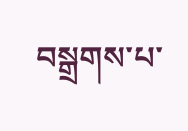བསྒྲགས་པ་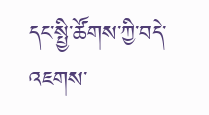དང་སྤྱི་ཚོགས་ཀྱི་བདེ་འཇགས་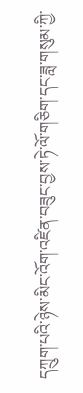དཀྲུག་པའི་ཉེས་མིང་འོག་འཛིན་བཟུང་བྱས་ཏེ་ལོ་གཅིག་དང་ཟླ་གསུམ་ཀྱི་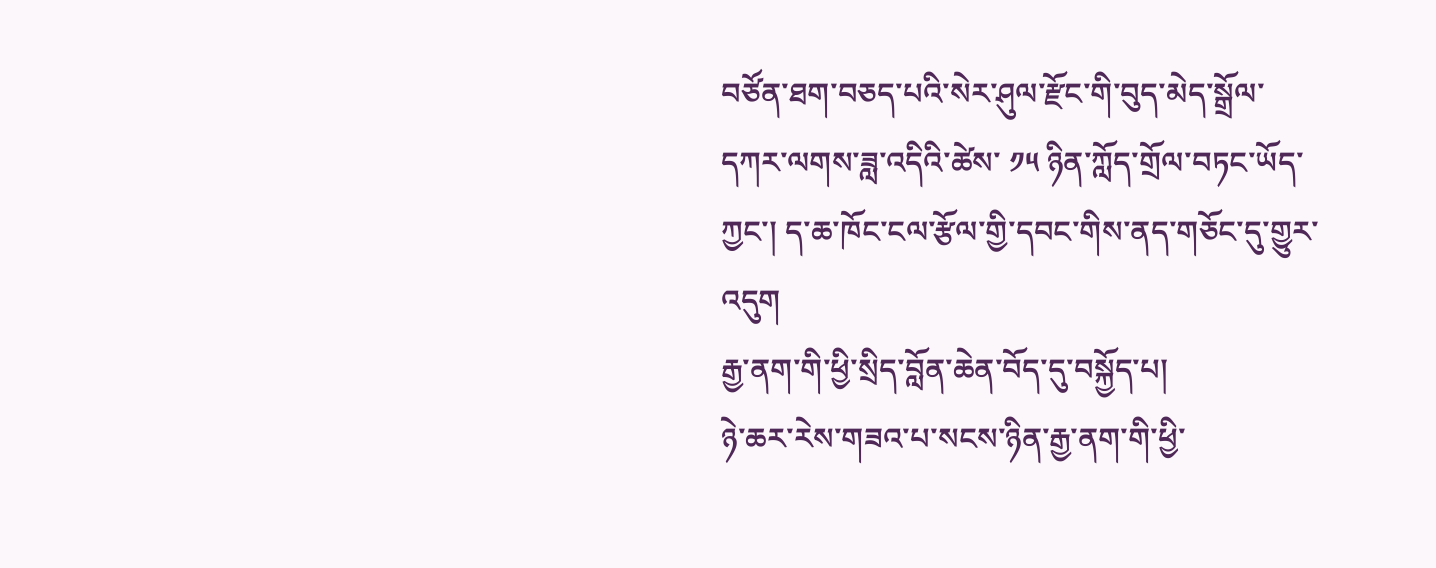བཙོན་ཐག་བཅད་པའི་སེར་ཤུལ་རྫོང་གི་བུད་མེད་སྒྲོལ་དཀར་ལགས་ཟླ་འདིའི་ཚེས་ ༡༥ ཉིན་ཀློད་གྲོལ་བཏང་ཡོད་ཀྱང་། ད་ཆ་ཁོང་ངལ་རྩོལ་གྱི་དབང་གིས་ནད་གཅོང་དུ་གྱུར་འདུག
རྒྱ་ནག་གི་ཕྱི་སྲིད་བློན་ཆེན་བོད་དུ་བསྐྱོད་པ།
ཉེ་ཆར་རེས་གཟའ་པ་སངས་ཉིན་རྒྱ་ནག་གི་ཕྱི་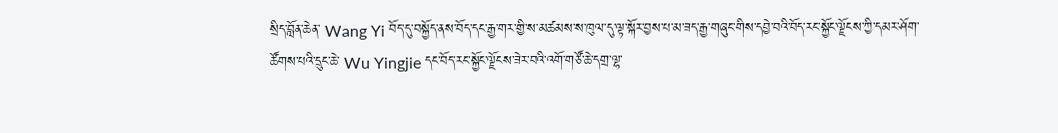སྲིད་བློན་ཆེན་ Wang Yi བོད་དུ་བསྐྱོད་ནས་བོད་དང་རྒྱ་གར་གྱི་ས་མཚམས་ས་ཁུལ་དུ་ལྟ་སྐོར་བྱས་པ་མ་ཟད་རྒྱ་གཞུང་གིས་དབྱེ་བའི་བོད་རང་སྐྱོང་ལྗོངས་ཀྱི་དམར་ཤོག་ཚོགས་པའི་དྲུང་ཆེ་ Wu Yingjie དང་བོད་རང་སྐྱོང་ལྗོངས་ཟེར་བའི་འགོ་གཙོ་ཆེ་དགྲ་ལྷ་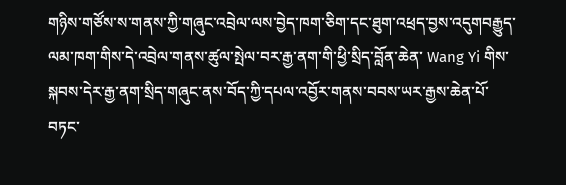གཉིས་གཙོས་ས་གནས་ཀྱི་གཞུང་འབྲེལ་ལས་བྱེད་ཁག་ཅིག་དང་ཐུག་འཕྲད་བྱས་འདུགབརྒྱུད་ལམ་ཁག་གིས་དེ་འབྲེལ་གནས་ཚུལ་སྤེལ་བར་རྒྱ་ནག་གི་ཕྱི་སྲིད་བློན་ཆེན་ Wang Yi གིས་སྐབས་དེར་རྒྱ་ནག་སྲིད་གཞུང་ནས་བོད་ཀྱི་དཔལ་འབྱོར་གནས་བབས་ཡར་རྒྱས་ཆེན་པོ་བཏང་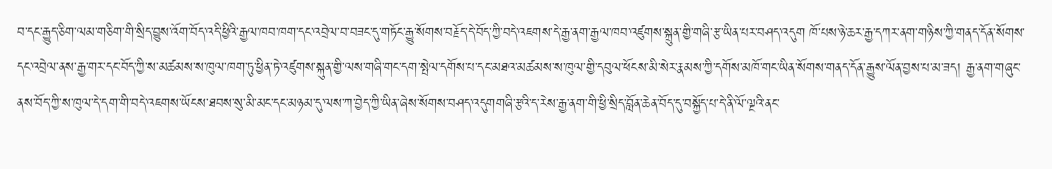བ་དང་རྒྱུད་ཅིག་ལམ་གཅིག་གི་སྲིད་བྱུས་འོག་བོད་འདི་ཕྱིའི་རྒྱལ་ཁབ་ཁག་དང་འབྲེལ་བ་བཟང་དུ་གཏོང་རྒྱུ་སོགས་བརྗོད་དེ་བོད་ཀྱི་བདེ་འཇགས་དེ་རྒྱ་ནག་རྒྱལ་ཁབ་འཛུགས་སྐྲུན་གྱི་གཞི་རྩ་ཡིན་པར་བཤད་འདུག ཁོ་པས་ཉེ་ཆར་རྒྱ་དཀར་ནག་གཉིས་ཀྱི་གནད་དོན་སོགས་དང་འབྲེལ་ནས་རྒྱ་གར་དང་བོད་ཀྱི་ས་མཚམས་ས་ཁུལ་ཁག་ཏུ་ཕྱིན་ཏེ་འཛུགས་སྐུན་གྱི་ལས་གཞི་གང་དག་སྤེལ་དགོས་པ་དང་མཐའ་མཚམས་ས་ཁུལ་གྱི་དབུལ་ཕོངས་མི་སེར་རྣམས་ཀྱི་དགོས་མཁོ་གང་ཡིན་སོགས་གནད་དོན་རྒྱུས་ལོན་བྱས་པ་མ་ཟད། རྒྱ་ནག་གཞུང་ནས་བོད་ཀྱི་ས་ཁུལ་དེ་དག་གི་བདེ་འཇགས་ཡོངས་ཐབས་སུ་མི་མང་དང་མཉམ་དུ་ལས་ཀ་བྱེད་ཀྱི་ཡིན་ཞེས་སོགས་བཤད་འདུགགཞི་རྩའི་ད་རེས་རྒྱ་ནག་གི་ཕྱི་སྲིད་བློན་ཆེན་བོད་དུ་བསྐྱོད་པ་དེ་ནི་ལོ་ལྔའི་ནང་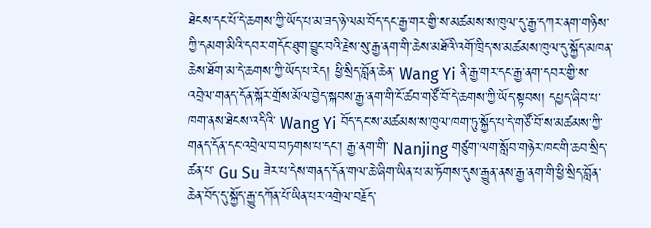ཐེངས་དང་པོ་དེ་ཆགས་ཀྱི་ཡོད་པ་མ་ཟད་ཉེ་ལམ་བོད་དང་རྒྱ་གར་གྱི་ས་མཚམས་ས་ཁུལ་དུ་རྒྱ་དཀར་ནག་གཉིས་ཀྱི་དམག་མིའི་དབར་གདོང་ཐུག་བྱུང་བའི་རྗེས་སུ་རྒྱ་ནག་གི་ཆེས་མཐོའི་འགོ་ཁྲིད་ས་མཚམས་ཁུལ་དུ་སྐྱོད་མཁན་ཆེས་ཐོག་མ་དེ་ཆགས་ཀྱི་ཡོད་པ་རེད། ཕྱི་སྲིད་བློན་ཆེན་ Wang Yi ནི་རྒྱ་གར་དང་རྒྱ་ནག་དབར་གྱི་ས་འབྲེལ་གནད་དོན་སྐོར་གྲོས་མོལ་བྱེད་སྐབས་རྒྱ་ནག་གི་ངོ་ཚབ་གཙོ་བོ་དེ་ཆགས་ཀྱི་ཡོད་སྟབས། དཔྱད་ཞིབ་པ་ཁག་ནས་ཐེངས་འདིའི་ Wang Yi བོད་དང་ས་མཚམས་ས་ཁུལ་ཁག་ཏུ་སྐྱོད་པ་དེ་གཙོ་བོ་ས་མཚམས་ཀྱི་གནད་དོན་དང་འབྲེལ་བ་བཏགས་པ་དང་། རྒྱ་ནག་གི་ Nanjing གཙུག་ལག་སློབ་གཉེར་ཁང་གི་ཆབ་སྲིད་ཚན་པ་ Gu Su ཟེར་པ་དེས་གནད་དོན་གལ་ཆེ་ཞིག་ཡིན་པ་མ་ཏོགས་དུས་རྒྱུན་ནས་རྒྱ་ནག་གི་ཕྱི་སྲིད་བློན་ཆེན་བོད་དུ་སྐྱོད་རྒྱུ་དཀོན་པོ་ཡིན་པར་འགྲེལ་བརྗོད་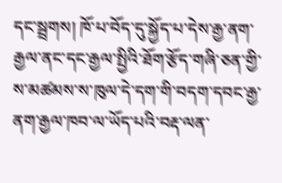དང་སྦྲགས། ཁོ་པ་བོད་དུ་སྐྱོད་པ་དེས་རྒྱ་ནག་རྒྱལ་ནང་དང་རྒྱལ་སྤྱིའི་ཐོག་རྩོད་གཞི་ཅན་གྱི་ས་མཚམས་ས་ཁུལ་དེ་དག་གི་བདག་དབང་རྒྱ་ནག་རྒྱལ་ཁབ་ལ་ཡོད་པའི་བརྡ་ལན་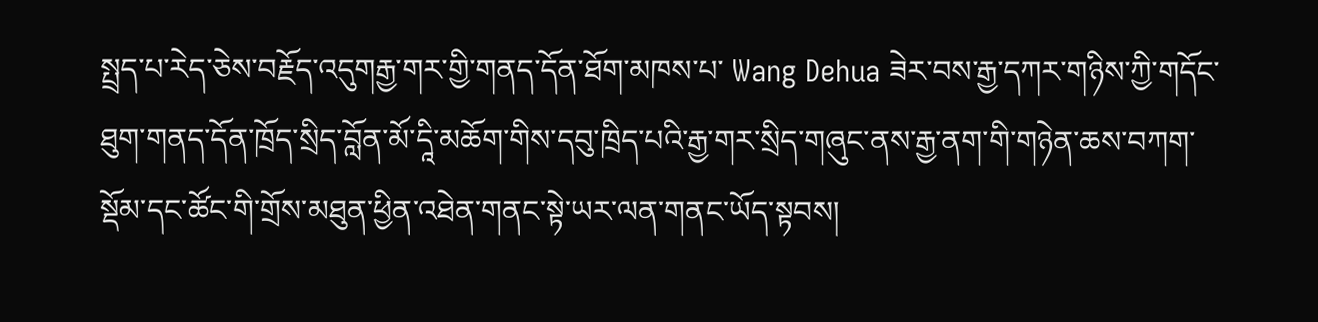སྤྲད་པ་རེད་ཅེས་བརྗོད་འདུགརྒྱ་གར་གྱི་གནད་དོན་ཐོག་མཁས་པ་ Wang Dehua ཟེར་བས་རྒྱ་དཀར་གཉིས་ཀྱི་གདོང་ཐུག་གནད་དོན་ཁྲོད་སྲིད་བློན་མོ་དཱི་མཆོག་གིས་དབུ་ཁྲིད་པའི་རྒྱ་གར་སྲིད་གཞུང་ནས་རྒྱ་ནག་གི་གཉེན་ཆས་བཀག་སྡོམ་དང་ཚོང་གི་གྲོས་མཐུན་ཕྱིན་འཐེན་གནང་སྟེ་ཡར་ལན་གནང་ཡོད་སྟབས།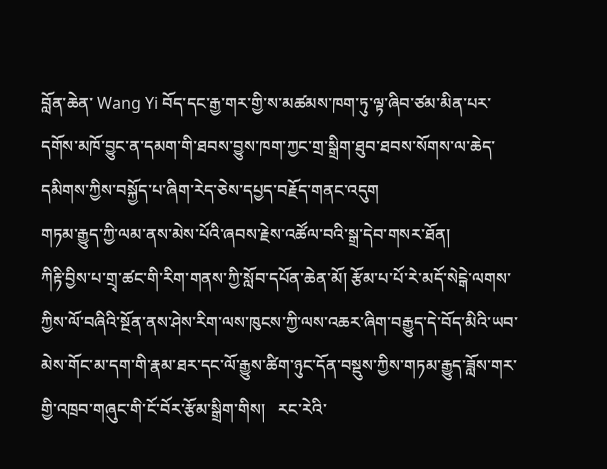བློན་ཆེན་ Wang Yi བོད་དང་རྒྱ་གར་གྱི་ས་མཚམས་ཁག་ཏུ་ལྟ་ཞིབ་ཙམ་མིན་པར་དགོས་མཁོ་བྱུང་ན་དམག་གི་ཐབས་བྱུས་ཁག་ཀྱང་གྲ་སྒྲིག་ཐུབ་ཐབས་སོགས་ལ་ཆེད་དམིགས་ཀྱིས་བསྐྱོད་པ་ཞིག་རེད་ཅེས་དཔྱད་བརྗོད་གནང་འདུག
གཏམ་རྒྱུད་ཀྱི་ལམ་ནས་མེས་པོའི་ཞབས་རྗེས་འཚོལ་བའི་སྒྲ་དེབ་གསར་ཐོན།
ཀིརྟི་བྱིས་པ་གྲྭ་ཚང་གི་རིག་གནས་ཀྱི་སློབ་དཔོན་ཆེན་མོ། རྩོམ་པ་པོ་རེ་མདོ་སེངྒེ་ལགས་ཀྱིས་ལོ་བཞིའི་སྔོན་ནས་ཤེས་རིག་ལས་ཁུངས་ཀྱི་ལས་འཆར་ཞིག་བརྒྱུད་དེ་བོད་མིའི་ཡབ་མེས་གོང་མ་དག་གི་རྣམ་ཐར་དང་ལོ་རྒྱུས་ཚིག་ཉུང་དོན་བསྡུས་ཀྱིས་གཏམ་རྒྱུད་ཟློས་གར་གྱི་འཁྲབ་གཞུང་གི་ངོ་བོར་རྩོམ་སྒྲིག་གིས།   རང་རེའི་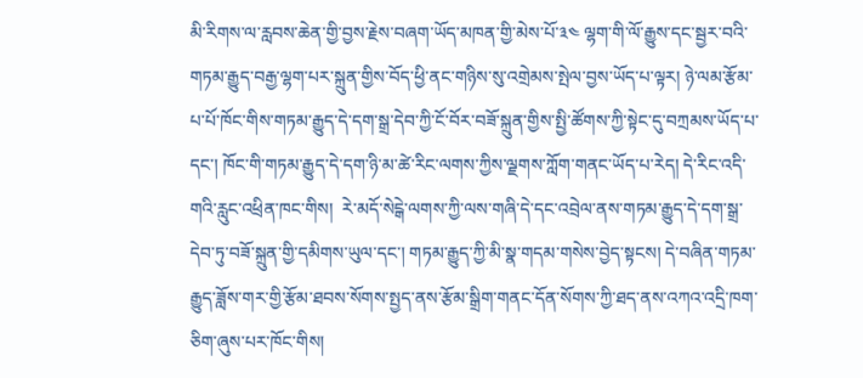མི་རིགས་ལ་རླབས་ཆེན་གྱི་བྱས་རྗེས་བཞག་ཡོད་མཁན་གྱི་མེས་པོ་༣༤ ལྷག་གི་ལོ་རྒྱུས་དང་སྦྱར་བའི་གཏམ་རྒྱུད་བརྒྱ་ལྷག་པར་སྐྲུན་གྱིས་བོད་ཕྱི་ནང་གཉིས་སུ་འགྲེམས་སྤེལ་བྱས་ཡོད་པ་ལྟར། ཉེ་ལམ་རྩོམ་པ་པོ་ཁོང་གིས་གཏམ་རྒྱུད་དེ་དག་སྒྲ་དེབ་ཀྱི་ངོ་བོར་བཟོ་སྐྲུན་གྱིས་སྤྱི་ཚོགས་ཀྱི་སྟེང་དུ་བཀྲམས་ཡོད་པ་དང་། ཁོང་གི་གཏམ་རྒྱུད་དེ་དག་ཉི་མ་ཚེ་རིང་ལགས་ཀྱིས་ལྗགས་ཀློག་གནང་ཡོད་པ་རེད། དེ་རིང་འདི་གའི་རླུང་འཕྲིན་ཁང་གིས།  རེ་མདོ་སེངྒེ་ལགས་ཀྱི་ལས་གཞི་དེ་དང་འབྲེལ་ནས་གཏམ་རྒྱུད་དེ་དག་སྒྲ་དེབ་ཏུ་བཟོ་སྐྲུན་གྱི་དམིགས་ཡུལ་དང་། གཏམ་རྒྱུད་ཀྱི་མི་སྣ་གདམ་གསེས་བྱེད་སྟངས། དེ་བཞིན་གཏམ་རྒྱུད་ཟློས་གར་གྱི་རྩོམ་ཐབས་སོགས་སྤྱད་ནས་རྩོམ་སྒྲིག་གནང་དོན་སོགས་ཀྱི་ཐད་ནས་འཀའ་འདྲི་ཁག་ཅིག་ཞུས་པར་ཁོང་གིས།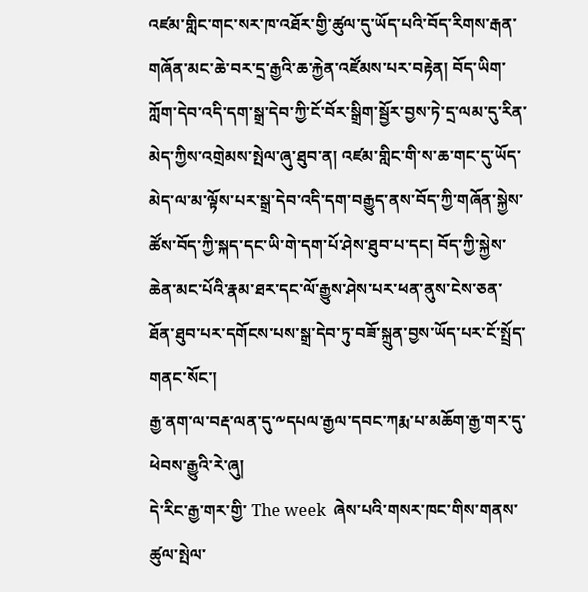འཛམ་གླིང་གང་སར་ཁ་འཐོར་གྱི་ཚུལ་དུ་ཡོད་པའི་བོད་རིགས་རྒན་གཞོན་མང་ཆེ་བར་དྲ་རྒྱའི་ཆ་རྐྱེན་འཛོམས་པར་བརྟེན། བོད་ཡིག་ཀློག་དེབ་འདི་དག་སྒྲ་དེབ་ཀྱི་ངོ་བོར་སྒྲིག་སྦྱོར་བྱས་ཏེ་དྲ་ལམ་དུ་རིན་མེད་ཀྱིས་འགྲེམས་སྤེལ་ཞུ་ཐུབ་ན། འཛམ་གླིང་གི་ས་ཆ་གང་དུ་ཡོད་མེད་ལ་མ་ལྟོས་པར་སྒྲ་དེབ་འདི་དག་བརྒྱུད་ནས་བོད་ཀྱི་གཞོན་སྐྱེས་ཚོས་བོད་ཀྱི་སྐད་དང་ཡི་གེ་དག་པོ་ཤེས་ཐུབ་པ་དང། བོད་ཀྱི་སྐྱེས་ཆེན་མང་པོའི་རྣམ་ཐར་དང་ལོ་རྒྱུས་ཤེས་པར་ཕན་ནུས་ངེས་ཅན་ཐོན་ཐུབ་པར་དགོངས་པས་སྒྲ་དེབ་ཏུ་བཟོ་སྐྲུན་བྱས་ཡོད་པར་ངོ་སྤྲོད་གནང་སོང་།
རྒྱ་ནག་ལ་བརྡ་ལན་དུ་༸དཔལ་རྒྱལ་དབང་ཀརྨ་པ་མཆོག་རྒྱ་གར་དུ་ཕེབས་རྒྱུའི་རེ་ཞུ།
དེ་རིང་རྒྱ་གར་གྱི་ The week  ཞེས་པའི་གསར་ཁང་གིས་གནས་ཚུལ་སྤེལ་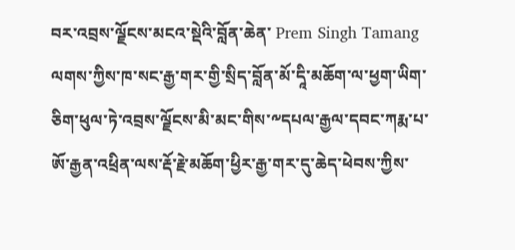བར་འབྲས་ལྗོངས་མངའ་སྡེའི་བློན་ཆེན་ Prem Singh Tamang ལགས་ཀྱིས་ཁ་སང་རྒྱ་གར་གྱི་སྲིད་བློན་མོ་དཱི་མཆོག་ལ་ཕྱག་ཡིག་ཅིག་ཕུལ་ཏེ་འབྲས་ལྗོངས་མི་མང་གིས་༸དཔལ་རྒྱལ་དབང་ཀརྨ་པ་ཨོ་རྒྱན་འཕྲིན་ལས་རྡོ་རྗེ་མཆོག་ཕྱིར་རྒྱ་གར་དུ་ཆེད་ཕེབས་ཀྱིས་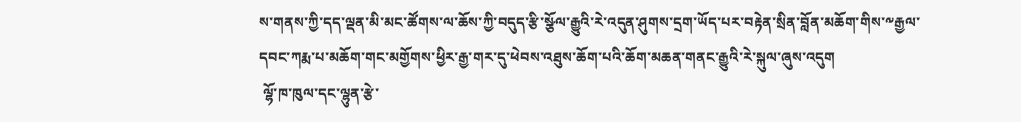ས་གནས་ཀྱི་དད་ལྡན་མི་མང་ཚོགས་ལ་ཆོས་ཀྱི་བདུད་རྩི་སྩོལ་རྒྱུའི་རེ་འདུན་ཤུགས་དྲག་ཡོད་པར་བརྟེན་སྲིན་བློན་མཆོག་གིས་༸རྒྱལ་དབང་ཀརྨ་པ་མཆོག་གང་མགྱོགས་ཕྱིར་རྒྱ་གར་དུ་ཕེབས་འཐུས་ཆོག་པའི་ཆོག་མཆན་གནང་རྒྱུའི་རེ་སྐུལ་ཞུས་འདུག
 ལྷོ་ཁ་ཁུལ་དང་ལྷུན་རྩེ་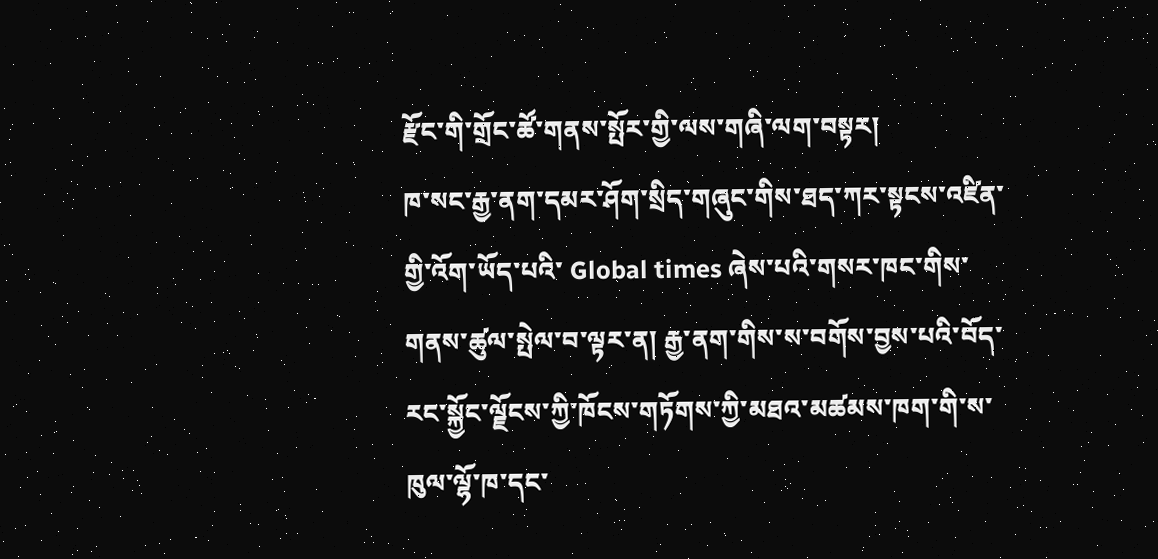རྫོང་གི་གྲོང་ཚོ་གནས་སྤོར་གྱི་ལས་གཞི་ལག་བསྟར།
ཁ་སང་རྒྱ་ནག་དམར་ཤོག་སྲིད་གཞུང་གིས་ཐད་ཀར་སྟངས་འཛིན་གྱི་འོག་ཡོད་པའི་ Global times ཞེས་པའི་གསར་ཁང་གིས་གནས་ཚུལ་སྤེལ་བ་ལྟར་ན། རྒྱ་ནག་གིས་ས་བགོས་བྱས་པའི་བོད་རང་སྐྱོང་ལྗོངས་ཀྱི་ཁོངས་གཏོགས་ཀྱི་མཐའ་མཚམས་ཁག་གི་ས་ཁུལ་ལྷོ་ཁ་དང་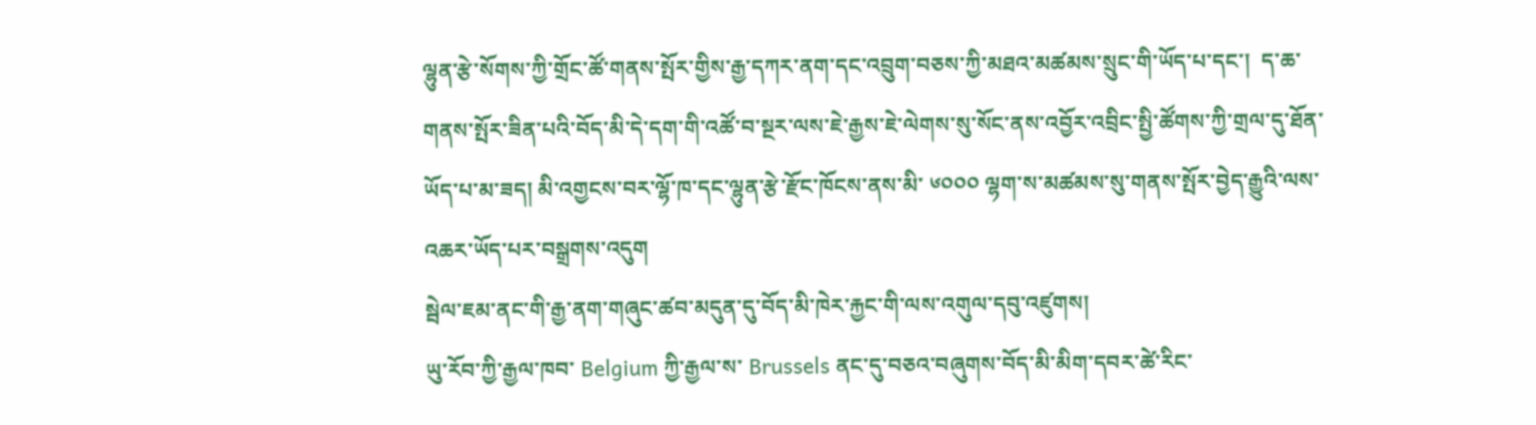ལྷུན་རྩེ་སོགས་ཀྱི་གྲོང་ཚོ་གནས་སྤོར་གྱིས་རྒྱ་དཀར་ནག་དང་འབྲུག་བཅས་ཀྱི་མཐའ་མཚམས་སྲུང་གི་ཡོད་པ་དང་།  ད་ཆ་གནས་སྤོར་ཟིན་པའི་བོད་མི་དེ་དག་གི་འཚོ་བ་སྔར་ལས་ཇེ་རྒྱས་ཇེ་ལེགས་སུ་སོང་ནས་འབྱོར་འབྲིང་སྤྱི་ཚོགས་ཀྱི་གྲལ་དུ་ཐོན་ཡོད་པ་མ་ཟད། མི་འགྱངས་བར་ལྷོ་ཁ་དང་ལྷུན་རྩེ་རྫོང་ཁོངས་ནས་མི་ ༦༠༠༠ ལྷག་ས་མཚམས་སུ་གནས་སྤོར་བྱེད་རྒྱུའི་ལས་འཆར་ཡོད་པར་བསྒྲགས་འདུག
སྦེལ་ཇམ་ནང་གི་རྒྱ་ནག་གཞུང་ཚབ་མདུན་དུ་བོད་མི་ཁེར་རྐྱང་གི་ལས་འགུལ་དབུ་འཛུགས།
ཡུ་རོབ་ཀྱི་རྒྱལ་ཁབ་ Belgium ཀྱི་རྒྱལ་ས་ Brussels ནང་དུ་བཅའ་བཞུགས་བོད་མི་མིག་དབར་ཚེ་རིང་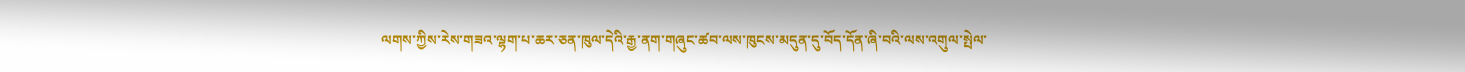ལགས་ཀྱིས་རེས་གཟའ་ལྷག་པ་ཆར་ཅན་ཁུལ་དེའི་རྒྱ་ནག་གཞུང་ཚབ་ལས་ཁུངས་མདུན་དུ་བོད་དོན་ཞི་བའི་ལས་འགུལ་སྤེལ་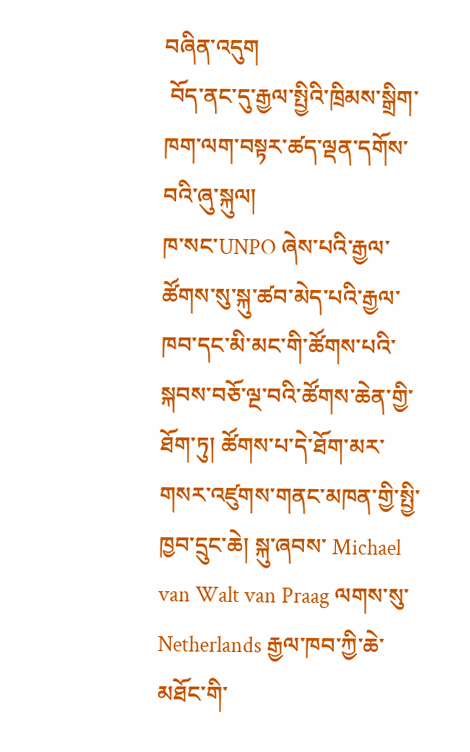བཞིན་འདུག
 བོད་ནང་དུ་རྒྱལ་སྤྱིའི་ཁྲིམས་སྒྲིག་ཁག་ལག་བསྟར་ཚད་ལྡན་དགོས་བའི་ཞུ་སྐུལ།
ཁ་སང་UNPO ཞེས་པའི་རྒྱལ་ཚོགས་སུ་སྐུ་ཚབ་མེད་པའི་རྒྱལ་ཁབ་དང་མི་མང་གི་ཚོགས་པའི་སྐབས་བཅོ་ལྔ་བའི་ཚོགས་ཆེན་གྱི་ཐོག་ཏུ། ཚོགས་པ་དེ་ཐོག་མར་གསར་འཛུགས་གནང་མཁན་གྱི་སྤྱི་ཁྱབ་དྲུང་ཆེ། སྐུ་ཞབས་ Michael van Walt van Praag ལགས་སུ་ Netherlands རྒྱལ་ཁབ་ཀྱི་ཆེ་མཐོང་གི་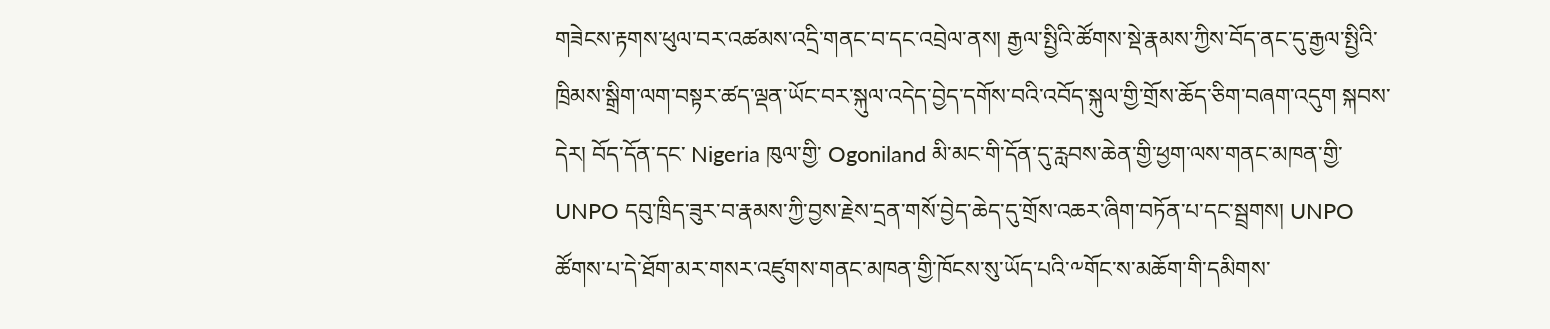གཟེངས་རྟགས་ཕུལ་བར་འཚམས་འདྲི་གནང་བ་དང་འབྲེལ་ནས། རྒྱལ་སྤྱིའི་ཚོགས་སྡེ་རྣམས་ཀྱིས་བོད་ནང་དུ་རྒྱལ་སྤྱིའི་ཁྲིམས་སྒྲིག་ལག་བསྟར་ཚད་ལྡན་ཡོང་བར་སྐུལ་འདེད་བྱེད་དགོས་བའི་འབོད་སྐུལ་གྱི་གྲོས་ཆོད་ཅིག་བཞག་འདུག སྐབས་དེར། བོད་དོན་དང་ Nigeria ཁུལ་གྱི་ Ogoniland མི་མང་གི་དོན་དུ་རླབས་ཆེན་གྱི་ཕྱག་ལས་གནང་མཁན་གྱི་ UNPO དབུ་ཁྲིད་ཟུར་བ་རྣམས་ཀྱི་བྱས་རྗེས་དྲན་གསོ་བྱེད་ཆེད་དུ་གྲོས་འཆར་ཞིག་བཏོན་པ་དང་སྦྲགས། UNPO ཚོགས་པ་དེ་ཐོག་མར་གསར་འཛུགས་གནང་མཁན་གྱི་ཁོངས་སུ་ཡོད་པའི་༸གོང་ས་མཆོག་གི་དམིགས་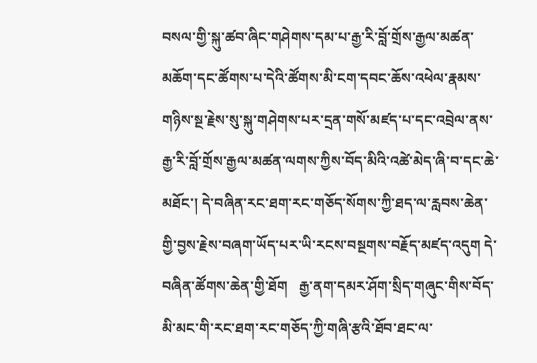བསལ་གྱི་སྐུ་ཚབ་ཞིང་གཤེགས་དམ་པ་རྒྱ་རི་བློ་གྲོས་རྒྱལ་མཚན་མཆོག་དང་ཚོགས་པ་དེའི་ཚོགས་མི་ངག་དབང་ཆོས་འཕེལ་རྣམས་གཉིས་སྔ་རྗེས་སུ་སྐུ་གཤེགས་པར་དྲན་གསོ་མཛད་པ་དང་འབྲེལ་ནས་རྒྱ་རི་བློ་གྲོས་རྒྱལ་མཚན་ལགས་ཀྱིས་བོད་མིའི་འཚེ་མེད་ཞི་བ་དང་ཆེ་མཐོང་། དེ་བཞིན་རང་ཐག་རང་གཅོད་སོགས་ཀྱི་ཐད་ལ་རླབས་ཆེན་གྱི་བྱས་རྗེས་བཞག་ཡོད་པར་ཡི་རངས་བསྔགས་བརྗོད་མཛད་འདུག དེ་བཞིན་ཚོགས་ཆེན་གྱི་ཐོག   རྒྱ་ནག་དམར་ཤོག་སྲིད་གཞུང་གིས་བོད་མི་མང་གི་རང་ཐག་རང་གཅོད་ཀྱི་གཞི་རྩའི་ཐོབ་ཐང་ལ་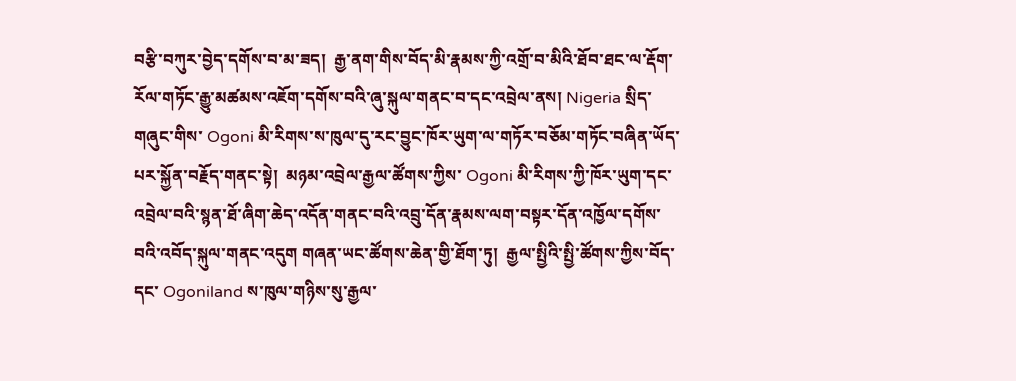བརྩི་བཀུར་བྱེད་དགོས་བ་མ་ཟད།  རྒྱ་ནག་གིས་བོད་མི་རྣམས་ཀྱི་འགྲོ་བ་མིའི་ཐོབ་ཐང་ལ་རྡོག་རོལ་གཏོང་རྒྱུ་མཚམས་འཇོག་དགོས་བའི་ཞུ་སྐུལ་གནང་བ་དང་འབྲེལ་ནས། Nigeria སྲིད་གཞུང་གིས་ Ogoni མི་རིགས་ས་ཁུལ་དུ་རང་བྱུང་ཁོར་ཡུག་ལ་གཏོར་བཅོམ་གཏོང་བཞིན་ཡོད་པར་སྐྱོན་བརྗོད་གནང་སྟེ།  མཉམ་འབྲེལ་རྒྱལ་ཚོགས་ཀྱིས་ Ogoni མི་རིགས་ཀྱི་ཁོར་ཡུག་དང་འབྲེལ་བའི་སྙན་ཐོ་ཞིག་ཆེད་འདོན་གནང་བའི་འབྲུ་དོན་རྣམས་ལག་བསྟར་དོན་འཁྱོལ་དགོས་བའི་འབོད་སྐུལ་གནང་འདུག གཞན་ཡང་ཚོགས་ཆེན་གྱི་ཐོག་ཏུ།  རྒྱལ་སྤྱིའི་སྤྱི་ཚོགས་ཀྱིས་བོད་དང་ Ogoniland ས་ཁུལ་གཉིས་སུ་རྒྱལ་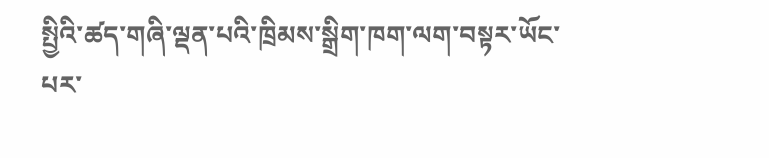སྤྱིའི་ཚད་གཞི་ལྡན་པའི་ཁྲིམས་སྒྲིག་ཁག་ལག་བསྟར་ཡོང་པར་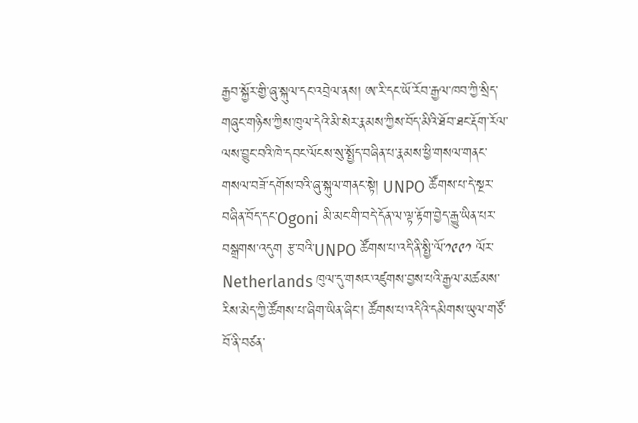རྒྱབ་སྐྱོར་གྱི་ཞུ་སྐུལ་དང་འབྲེལ་ནས། ཨ་རི་དང་ཡོ་རོབ་རྒྱལ་ཁབ་ཀྱི་སྲིད་གཞུང་གཉིས་ཀྱིས་ཁུལ་དེའི་མི་སེར་རྣམས་ཀྱིས་བོད་མིའི་ཐོབ་ཐང་རྡོག་རོལ་ལས་བྱུང་བའི་ཁེ་དབང་ལོངས་སུ་སྤྱོད་བཞིན་པ་རྣམས་ཕྱི་གསལ་གནང་གསལ་བཟོ་དགོས་བའི་ཞུ་སྐུལ་གནང་སྟེ། UNPO ཚོགས་པ་དེ་སྔར་བཞིན་བོད་དང་Ogoni མི་མང་གི་བདེ་དོན་ལ་ལྟ་རྟོག་བྱེད་རྒྱུ་ཡིན་པར་བསྒྲགས་འདུག རྩ་བའི་UNPO ཚོགས་པ་འདི་ནི་སྤྱི་ལོ་༡༩༩༡ ལོར་ Netherlands ཁུལ་དུ་གསར་འཛུགས་བྱས་པའི་རྒྱལ་མཚམས་རིས་མེད་ཀྱི་ཚོགས་པ་ཞིག་ཡིན་ཞིང་། ཚོགས་པ་འདིའི་དམིགས་ཡུལ་གཙོ་བོ་ནི་བཙན་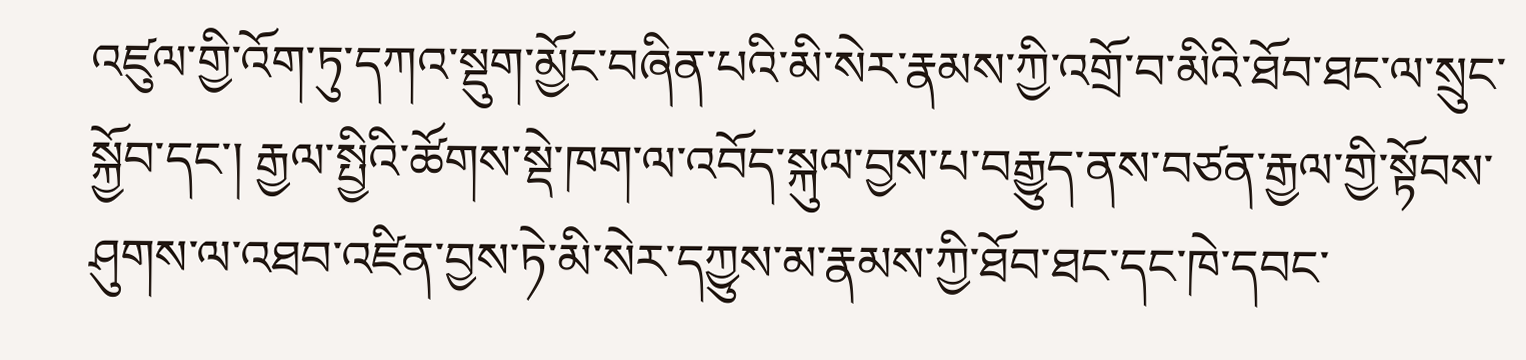འཛུལ་གྱི་འོག་ཏུ་དཀའ་སྡུག་མྱོང་བཞིན་པའི་མི་སེར་རྣམས་ཀྱི་འགྲོ་བ་མིའི་ཐོབ་ཐང་ལ་སྲུང་སྐྱོབ་དང་། རྒྱལ་སྤྱིའི་ཚོགས་སྡེ་ཁག་ལ་འབོད་སྐུལ་བྱས་པ་བརྒྱུད་ནས་བཙན་རྒྱལ་གྱི་སྟོབས་ཤུགས་ལ་འཐབ་འཛིན་བྱས་ཏེ་མི་སེར་དཀྱུས་མ་རྣམས་ཀྱི་ཐོབ་ཐང་དང་ཁེ་དབང་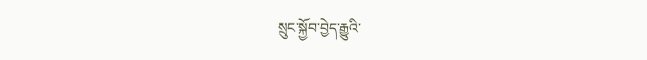སྲུང་སྐྱོབ་བྱེད་རྒྱུའི་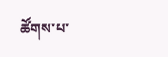ཚོགས་པ་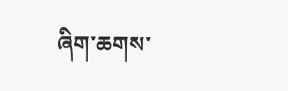ཞིག་ཆགས་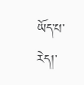ཡོད་པ་རེད།་